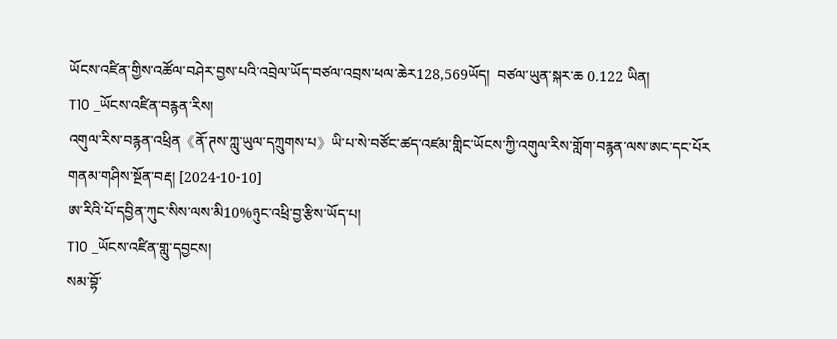ཡོངས་འཛིན་གྱིས་འཚོལ་བཤེར་བྱས་པའི་འབྲེལ་ཡོད་བཙལ་འབྲས་ཕལ་ཆེར128,569ཡོད།  བཙལ་ཡུན་སྐར་ཆ 0.122 ཡིན།
T10 _ཡོངས་འཛིན་བརྙན་རིས།
འགུལ་རིས་བརྙན་འཕྲིན《ནོ་ཊས་ཀླུ་ཡུལ་དཀྲུགས་པ》ཡི་པ་སེ་བཙོང་ཚད་འཛམ་གླིང་ཡོངས་ཀྱི་འགུལ་རིས་གློག་བརྙན་ལས་ཨང་དང་པོར
གནམ་གཤིས་སྔོན་བརྡ། [2024-10-10]
ཨ་རིའི་པོ་དབྱིན་ཀུང་སིས་ལས་མི10%ཉུང་འཕྲི་བྱ་རྩིས་ཡོད་པ།
T10 _ཡོངས་འཛིན་གླུ་དབྱངས།
སམ་བྷོ་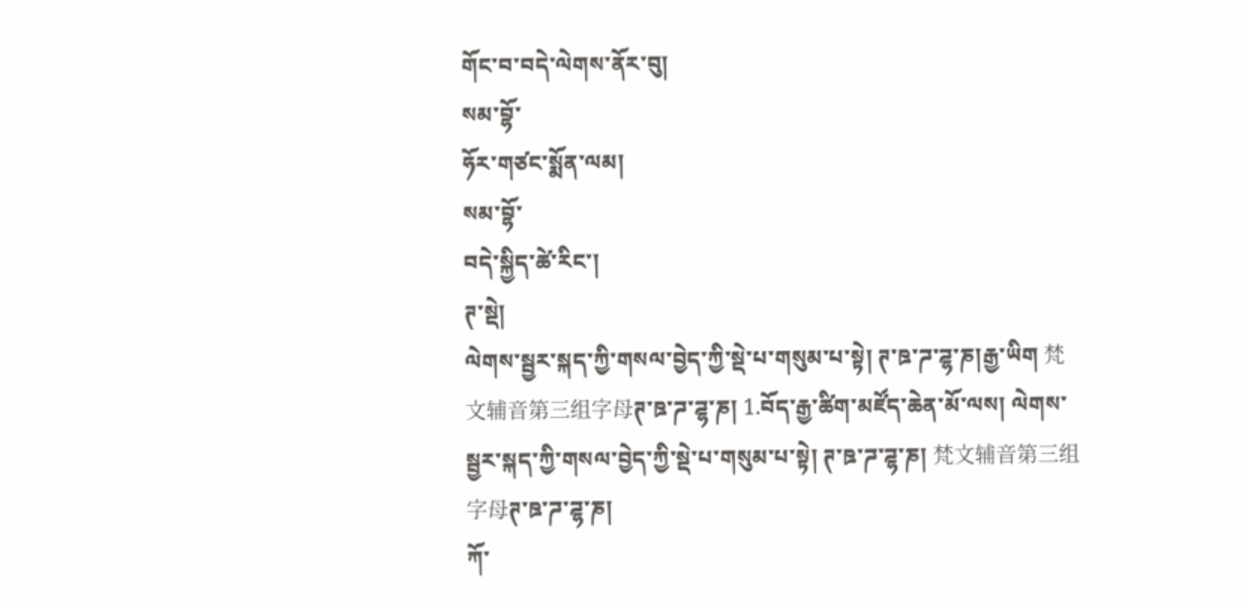གོང་བ་བདེ་ལེགས་ནོར་བུ།
སམ་བྷོ་
ཧོར་གཙང་སྨོན་ལམ།
སམ་བྷོ་
བདེ་སྐྱིད་ཚེ་རིང་།
ཊ་སྡེ།
ལེགས་སྦྱར་སྐད་ཀྱི་གསལ་བྱེད་ཀྱི་སྡེ་པ་གསུམ་པ་སྟེ། ཊ་ཋ་ཌ་ཌྷ་ཎ།རྒྱ་ཡིག 梵文辅音第三组字母ཊ་ཋ་ཌ་ཌྷ་ཎ། 1.བོད་རྒྱ་ཚིག་མཛོད་ཆེན་མོ་ལས། ལེགས་སྦྱར་སྐད་ཀྱི་གསལ་བྱེད་ཀྱི་སྡེ་པ་གསུམ་པ་སྟེ། ཊ་ཋ་ཌ་ཌྷ་ཎ། 梵文辅音第三组字母ཊ་ཋ་ཌ་ཌྷ་ཎ།
ཀོ་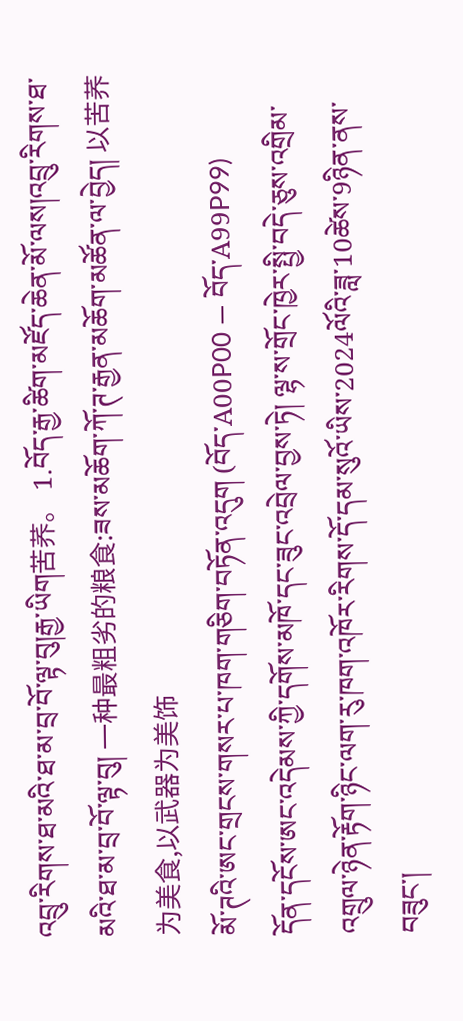འབྲུ་རིགས་ཐ་མའི་ཐ་མ་བྲ་བོ་ལྟ་བུ།རྒྱ་ཡིག苦荞。 1.བོད་རྒྱ་ཚིག་མཛོད་ཆེན་མོ་ལས།འབྲུ་རིགས་ཐ་མའི་ཐ་མ་བྲ་བོ་ལྟ་བུ། 一种最粗劣的粮食:ཟས་མཆོག་ཀོ་ཊ་རྒྱན་མཆོག་མཚོན་ལ་བྱེད། 以苦荞为美食,以武器为美饰
མོ་ཊའི་ཨང་གྲངས་གསར་པ་ཁག་གཅིག་བཏོན་འདུག (བོད་A00P00 — བོད་A99P99)
དོན་དངོས་ཨང་འདེམས་ཀྱི་དགོས་མཁོ་དང་ཟུང་འབྲེལ་བྱས་ཏེ། ལྷ་ས་གྲོང་ཁྱེར་སྤྱི་བདེ་ཅུས་འགྲིམ་འགྲུལ་ཉེན་རྟོག་ཉིང་ལག་རུ་ཁག་འཁོར་རིགས་དོ་དམ་སུའོ་ཡིས་2024ལོའི་ཟླ་10ཚེས་9ཉིན་ནས་བཟུང་།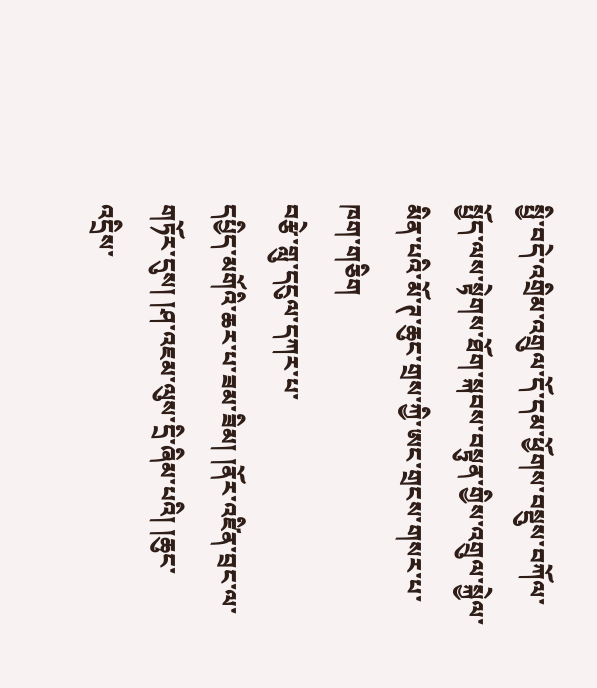སྤྱི་བདེ་འགྲིམ་འགྲུལ་དོ་དམ་ཕྱོགས་བསྡུས་བཀོལ་སྤྱོད་ལས་སྟེགས་ཐོག་སྐབས་བསྟུན་གྱིས་འགྲུལ་སྐྱེལ་མིན་པའི་མོ་ཊ་ཆུང་གྲས་ཀྱི་ཨང་གྲངས་གསར་པ་ཁག་གཅིག
བརྩེ་གླུ་དངུལ་དཀར་པ་
དཔྱིད་མགོའི་ཆར་པ་ཟམ་ཟིམ། །ནོར་འཛིན་བྲང་ལ་གཏོར་དུས། །ཤ་འཇམ་ལུས་དྲི་ཞིམ་པའི། །ཆུང་འདྲིས་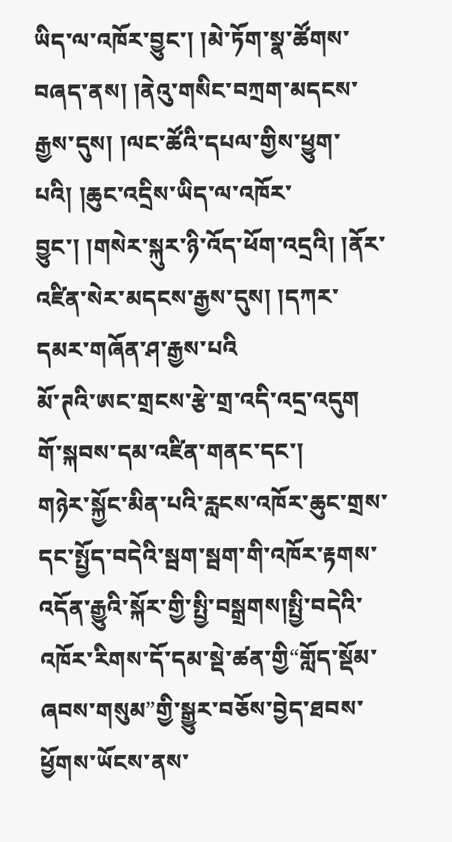ཡིད་ལ་འཁོར་བྱུང་། །མེ་ཏོག་སྣ་ཚོགས་བཞད་ནས། །ནེའུ་གསིང་བཀྲག་མདངས་རྒྱས་དུས། །ལང་ཚོའི་དཔལ་གྱིས་ཕྱུག་པའི། །ཆུང་འདྲིས་ཡིད་ལ་འཁོར་བྱུང་། །གསེར་སྐུར་ཉི་འོད་ཕོག་འདྲའི། །ནོར་འཛིན་སེར་མདངས་རྒྱས་དུས། །དཀར་དམར་གཞོན་ཤ་རྒྱས་པའི
མོ་ཊའི་ཨང་གྲངས་རྩེ་གྲ་འདི་འདྲ་འདུག གོ་སྐབས་དམ་འཛིན་གནང་དང་།
གཉེར་སྐྱོང་མིན་པའི་རླངས་འཁོར་ཆུང་གྲས་དང་སྤྱོད་བདེའི་སྦག་སྦག་གི་འཁོར་རྟགས་འདོན་རྒྱུའི་སྐོར་གྱི་སྤྱི་བསྒྲགས།སྤྱི་བདེའི་འཁོར་རིགས་དོ་དམ་སྡེ་ཚན་གྱི“གློད་སྡོམ་ཞབས་གསུམ”གྱི་སྒྱུར་བཅོས་བྱེད་ཐབས་ཕྱོགས་ཡོངས་ནས་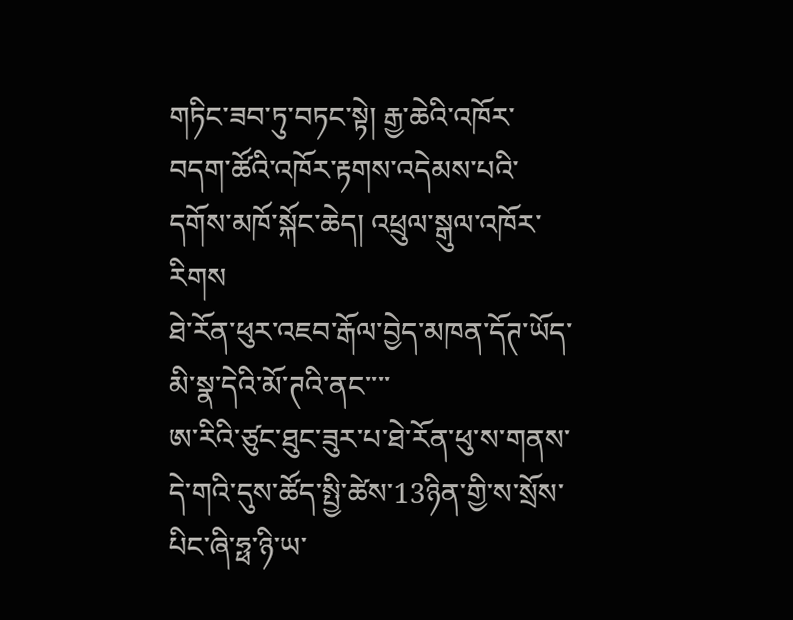གཏིང་ཟབ་ཏུ་བཏང་སྟེ། རྒྱ་ཆེའི་འཁོར་བདག་ཚོའི་འཁོར་རྟགས་འདེམས་པའི་དགོས་མཁོ་སྐོང་ཆེད། འཕྲུལ་སྒུལ་འཁོར་རིགས
ཐེ་རོན་ཕུར་འཇབ་རྒོལ་བྱེད་མཁན་དོཊ་ཡོད་མི་སྣ་དེའི་མོ་ཊའི་ནང་་་་
ཨ་རིའི་ཙུང་ཐུང་ཟུར་པ་ཐེ་རོན་ཕུ་ས་གནས་དེ་གའི་དུས་ཚོད་སྤྱི་ཚེས་13ཉིན་གྱི་ས་སྲོས་པིང་ཞི་ཧྥ་ཉི་ཡ་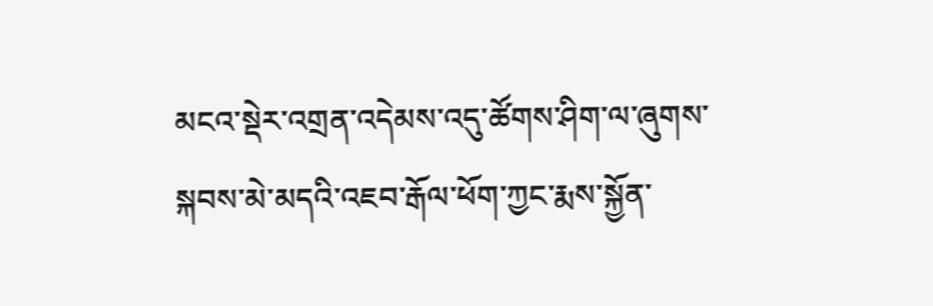མངའ་སྡེར་འགྲན་འདེམས་འདུ་ཚོགས་ཤིག་ལ་ཞུགས་སྐབས་མེ་མདའི་འཇབ་རྒོལ་ཕོག་ཀྱང་རྨས་སྐྱོན་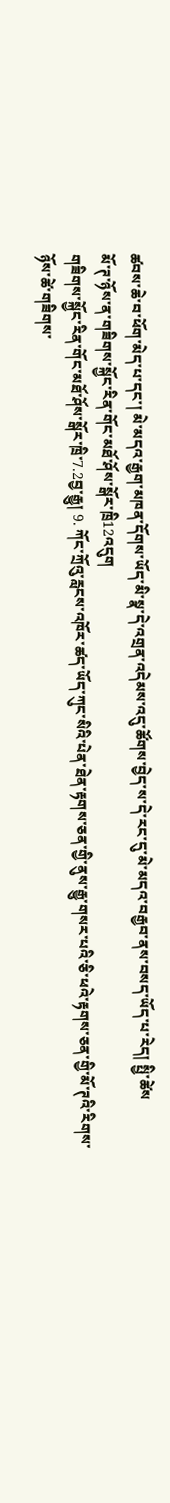ཚབས་ཆེ་བ་ཕོག་མེད་པ་དང་། མེ་མདའ་རྒྱག་མཁན་དོགས་ཡོད་མི་སྣ་དེ་འགྲན་འདེམས་འདུ་ཚོགས་བྱེད་ས་དེ་རང་དུ་མེ་མདའ་བརྒྱབ་ནས་བསད་ཡོད་པ་རེད། སྤྱི་ཚེས
མོ་ཊ་ཉོས་ན་གཟིགས་སྐྱོང་རིན་གོང་མཐོ་ཤོས་སྒོར་ཁྲི12འདུག
གཟིགས་སྐྱོང་རིན་གོང་མཐོ་ཤོས་སྒོར་ཁྲི་7.2བྱ་རྒྱུ། 9. ཀོང་ཀྲོའུ་རླངས་འཁོར་ཚད་ཡོད་ཀུང་སིའི་པེན་ཐེན་རྟགས་ཅན་གྱི་ནུས་རྒྱུ་གསར་པའི་ཅི་ཕའེ་རྟགས་ཅན་གྱི་མོ་ཊའི་རིགས་ཉོས་ཚེ་གཟིགས་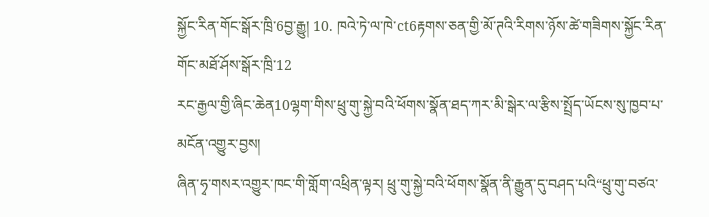སྐྱོང་རིན་གོང་སྒོར་ཁྲི་6བྱ་རྒྱུ། 10. ཁའེ་ཏེ་ལ་ཁེ་ct6རྟགས་ཅན་གྱི་མོ་ཊའི་རིགས་ཉོས་ཚེ་གཟིགས་སྐྱོང་རིན་གོང་མཐོ་ཤོས་སྒོར་ཁྲི་12
རང་རྒྱལ་གྱི་ཞིང་ཆེན10ལྷག་གིས་ཕྲུ་གུ་སྐྱེ་བའི་ཕོགས་སྣོན་ཐད་ཀར་མི་སྒེར་ལ་རྩིས་སྤྲོད་ཡོངས་སུ་ཁྱབ་པ་མངོན་འགྱུར་བྱས།
ཞིན་ཧྭ་གསར་འགྱུར་ཁང་གི་གློག་འཕྲིན་ལྟར། ཕྲུ་གུ་སྐྱེ་བའི་ཕོགས་སྣོན་ནི་རྒྱུན་དུ་བཤད་པའི“ཕྲུ་གུ་བཙའ་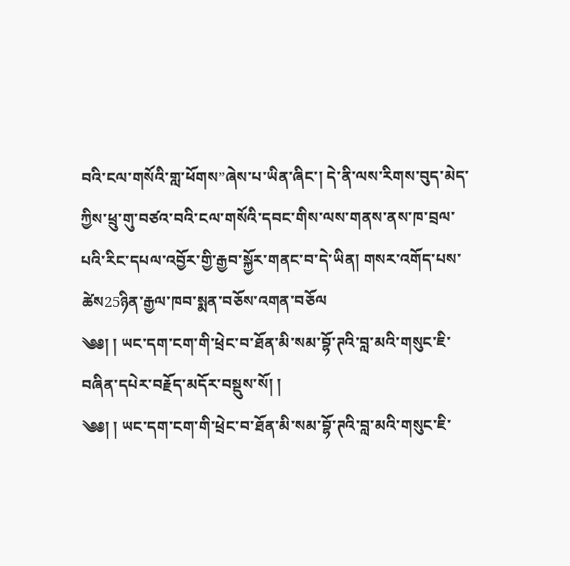བའི་ངལ་གསོའི་གླ་ཕོགས”ཞེས་པ་ཡིན་ཞིང་། དེ་ནི་ལས་རིགས་བུད་མེད་ཀྱིས་ཕྲུ་གུ་བཙའ་བའི་ངལ་གསོའི་དབང་གིས་ལས་གནས་ནས་ཁ་བྲལ་པའི་རིང་དཔལ་འབྱོར་གྱི་རྒྱབ་སྐྱོར་གནང་བ་དེ་ཡིན། གསར་འགོད་པས་ཚེས25ཉིན་རྒྱལ་ཁབ་སྨན་བཅོས་འགན་བཅོལ
༄༅། ། ཡང་དག་ངག་གི་ཕྲེང་བ་ཐོན་མི་སམ་བྷོ་ཊའི་བླ་མའི་གསུང་ཇི་བཞིན་དཔེར་བརྗོད་མདོར་བསྡུས་སོ། །
༄༅། ། ཡང་དག་ངག་གི་ཕྲེང་བ་ཐོན་མི་སམ་བྷོ་ཊའི་བླ་མའི་གསུང་ཇི་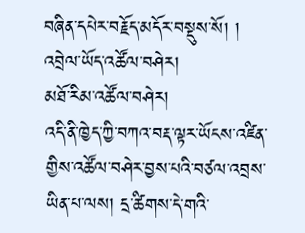བཞིན་དཔེར་བརྗོད་མདོར་བསྡུས་སོ། །
འབྲེལ་ཡོད་འཚོལ་བཤེར།
མཐོ་རིམ་འཚོལ་བཤེར།
འདི་ནི་ཁྱེད་ཀྱི་བཀའ་བརྡ་ལྟར་ཡོངས་འཛིན་གྱིས་འཚོལ་བཤེར་བྱས་པའི་བཙལ་འབྲས་ཡིན་པ་ལས། དྲ་ཚིགས་དེ་གའི་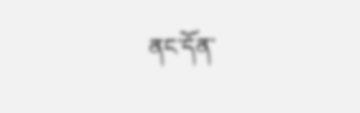ནང་དོན་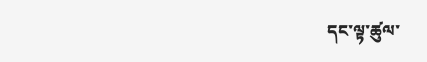དང་ལྟ་ཚུལ་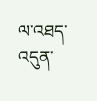ལ་འཐད་འདུན་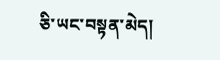ཅི་ཡང་བསྟན་མེད།